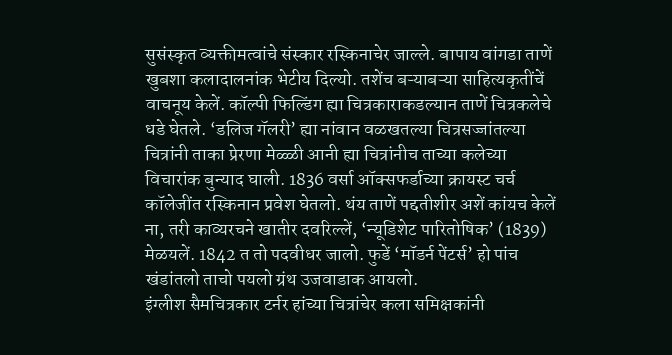सुसंस्कृत व्यक्तीमत्वांचे संस्कार रस्किनाचेर जाल्ले. बापाय वांगडा ताणें खुबशा कलादालनांक भेटीय दिल्यो. तशेंच बऱ्याबऱ्या साहित्यकृतींचें वाचनूय केलें. कॉल्पी फिल्डिंग ह्या चित्रकाराकडल्यान ताणें चित्रकलेचे धडे घेतले. ‘डलिज गॅलरी’ ह्या नांवान वळखतल्या चित्रसज्जांतल्या चित्रांनी ताका प्रेरणा मेळ्ळी आनी ह्या चित्रांनीच ताच्या कलेच्या विचारांक बुन्याद घाली. 1836 वर्सा ऑक्सफर्डाच्या क्रायस्ट चर्च कॉलेजींत रस्किनान प्रवेश घेतलो. थंय ताणें पद्दतीशीर अशें कांयच केलें ना, तरी काव्यरचने खातीर दवरिल्लें, ‘न्यूडिशेट पारितोषिक’ (1839) मेळयलें. 1842 त तो पदवीधर जालो. फुडें ‘मॉडर्न पेंटर्स’ हो पांच खंडांतलो ताचो पयलो ग्रंथ उजवाडाक आयलो.
इंग्लीश सैमचित्रकार टर्नर हांच्या चित्रांचेर कला समिक्षकांनी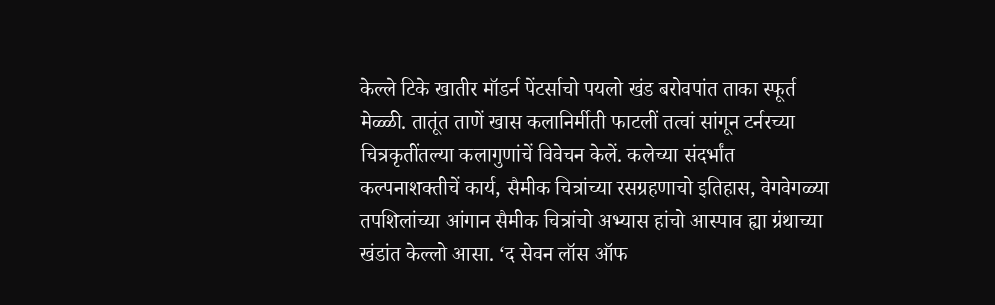केल्ले टिके खातीर मॉडर्न पेंटर्साचो पयलो खंड बरोवपांत ताका स्फूर्त मेळ्ळी. तातूंत ताणें खास कलानिर्मीती फाटलीं तत्वां सांगून टर्नरच्या चित्रकृतींतल्या कलागुणांचें विवेचन केलें. कलेच्या संदर्भांत कल्पनाशक्तीचें कार्य, सैमीक चित्रांच्या रसग्रहणाचो इतिहास, वेगवेगळ्या तपशिलांच्या आंगान सैमीक चित्रांचो अभ्यास हांचो आस्पाव ह्या ग्रंथाच्या खंडांत केल्लो आसा. ‘द सेवन लॉस ऑफ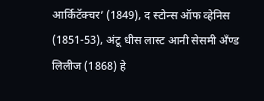आर्किटॅक्चर’ (1849), द स्टोन्स ऑफ व्हेनिस (1851-53), अंटू धीस लास्ट आनी सेसमी अँण्ड लिलीज (1868) हे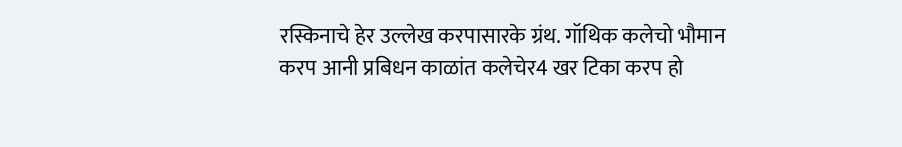रस्किनाचे हेर उल्लेख करपासारके ग्रंथ. गॉथिक कलेचो भौमान करप आनी प्रबिधन काळांत कलेचेर4 खर टिका करप हो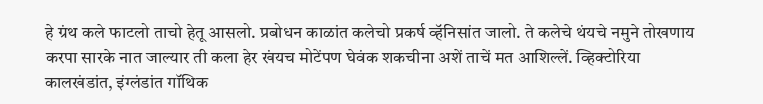हे ग्रंथ कले फाटलो ताचो हेतू आसलो. प्रबोधन काळांत कलेचो प्रकर्ष व्हॅनिसांत जालो. ते कलेचे थंयचे नमुने तोखणाय करपा सारके नात जाल्यार ती कला हेर खंयच मोटेंपण घेवंक शकचीना अशें ताचें मत आशिल्लें. व्हिक्टोरिया कालखंडांत, इंग्लंडांत गॉथिक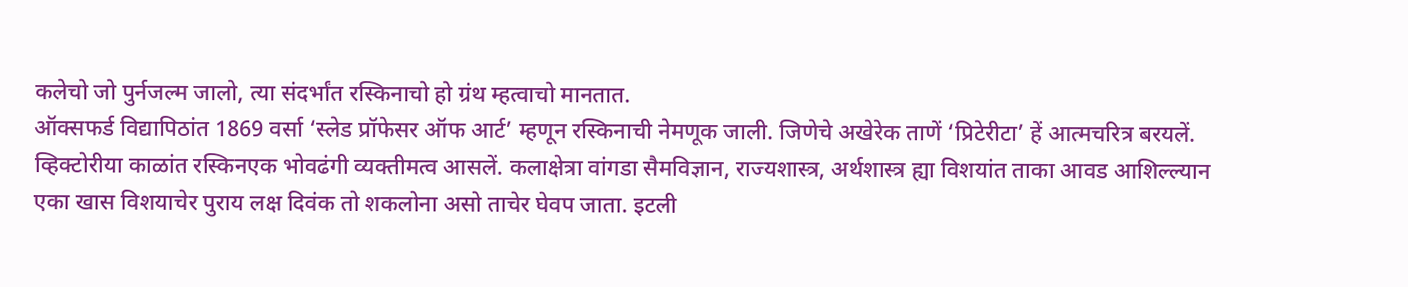कलेचो जो पुर्नजल्म जालो, त्या संदर्भांत रस्किनाचो हो ग्रंथ म्हत्वाचो मानतात.
ऑक्सफर्ड विद्यापिठांत 1869 वर्सा ‘स्लेड प्रॉफेसर ऑफ आर्ट’ म्हणून रस्किनाची नेमणूक जाली. जिणेचे अखेरेक ताणें ‘प्रिटेरीटा’ हें आत्मचरित्र बरयलें.
व्हिक्टोरीया काळांत रस्किनएक भोवढंगी व्यक्तीमत्व आसलें. कलाक्षेत्रा वांगडा सैमविज्ञान, राज्यशास्त्र, अर्थशास्त्र ह्या विशयांत ताका आवड आशिल्ल्यान एका खास विशयाचेर पुराय लक्ष दिवंक तो शकलोना असो ताचेर घेवप जाता. इटली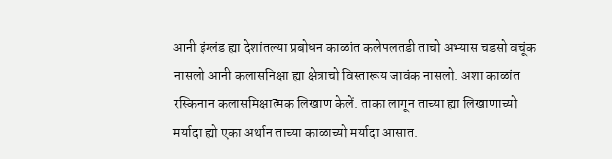आनी इंग्लंड ह्या देशांतल्या प्रबोधन काळांत कलेपलतडी ताचो अभ्यास चडसो वचूंक नासलो आनी कलासनिक्षा ह्या क्षेत्राचो विस्तारूय जावंक नासलो. अशा काळांत रस्किनान कलासमिक्षात्मक लिखाण केलें. ताका लागून ताच्या ह्या लिखाणाच्यो मर्यादा ह्यो एका अर्थान ताच्या काळाच्यो मर्यादा आसात.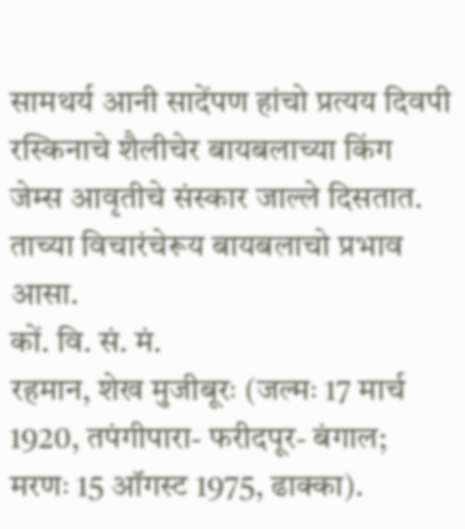सामथर्य आनी सादेंपण हांचो प्रत्यय दिवपी रस्किनाचे शैलीचेर बायबलाच्या किंग जेम्स आवृतीचे संस्कार जाल्ले दिसतात. ताच्या विचारंचेरूय बायबलाचो प्रभाव आसा.
कों. वि. सं. मं.
रहमान, शेख मुजीबूरः (जल्मः 17 मार्च 1920, तपंगीपारा- फरीदपूर- बंगाल; मरणः 15 ऑगस्ट 1975, ढाक्का).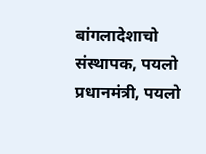बांगलादेशाचो संस्थापक, पयलो प्रधानमंत्री, पयलो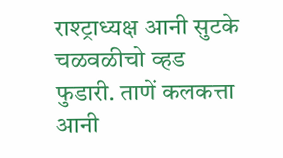राश्ट्राध्यक्ष आनी सुटके चळवळीचो व्हड फुडारी. ताणें कलकत्ता आनी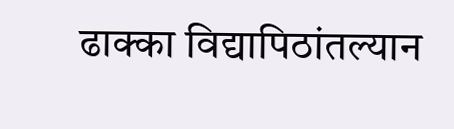ढाक्का विद्यापिठांतल्यान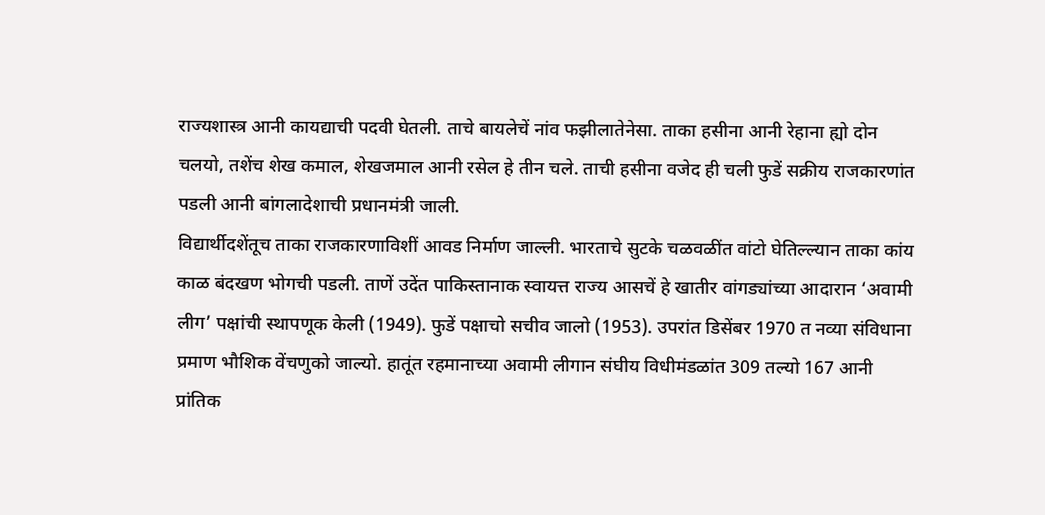राज्यशास्त्र आनी कायद्याची पदवी घेतली. ताचे बायलेचें नांव फझीलातेनेसा. ताका हसीना आनी रेहाना ह्यो दोन चलयो, तशेंच शेख कमाल, शेखजमाल आनी रसेल हे तीन चले. ताची हसीना वजेद ही चली फुडें सक्रीय राजकारणांत पडली आनी बांगलादेशाची प्रधानमंत्री जाली.
विद्यार्थीदशेंतूच ताका राजकारणाविशीं आवड निर्माण जाल्ली. भारताचे सुटके चळवळींत वांटो घेतिल्ल्यान ताका कांय काळ बंदखण भोगची पडली. ताणें उदेंत पाकिस्तानाक स्वायत्त राज्य आसचें हे खातीर वांगड्यांच्या आदारान ‘अवामी लीग’ पक्षांची स्थापणूक केली (1949). फुडें पक्षाचो सचीव जालो (1953). उपरांत डिसेंबर 1970 त नव्या संविधाना प्रमाण भौशिक वेंचणुको जाल्यो. हातूंत रहमानाच्या अवामी लीगान संघीय विधीमंडळांत 309 तल्यो 167 आनी प्रांतिक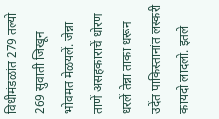विधीमंडळांत 279 तल्यो 269 सुवाती जिखून भोवमत मेळयलें. जेन्ना ताणें असहकाराचें धोरण धरलें तेन्ना ताका धरून उदेंत पाकिस्तानांत लस्करी कायदो लादलो. इतले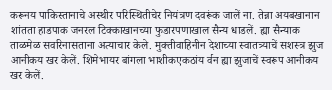करूनय पाकिस्तानाचे अस्थीर परिस्थितीचेर नियंत्रण दवरूंक जालें ना. तेन्ना अयबखानान शांतता हाडपाक जनरल टिक्काखानच्या फुडारपणाखाल सैन्य धाडलें. ह्या सैन्याक ताळमेळ सवरिनासताना अत्याचार केले. मुक्तीवाहिनीन देशाच्या स्वातत्र्याचें सशस्त्र झुज आनीकय खर केलें. शिमेभायर बांगला भाशीकएकठांय र्वन ह्या झुजाचें स्वरूप आनीकय खर केलें.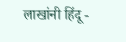लाखांनी हिंदू -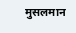मुसलमान